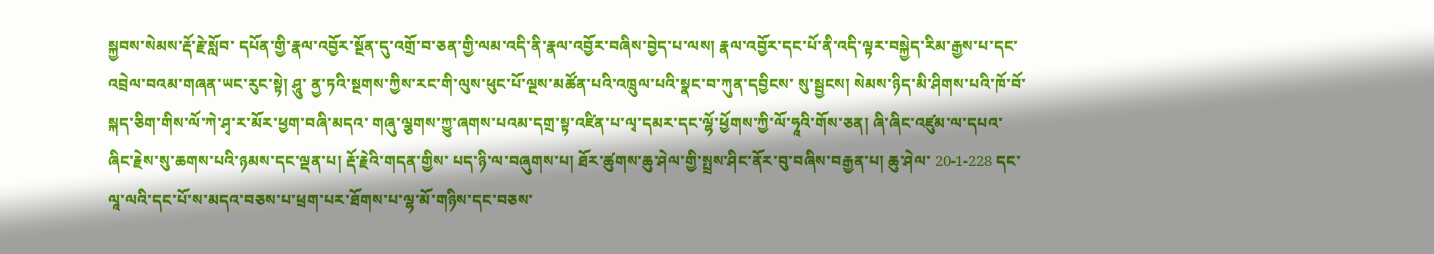སྐྱབས་སེམས་རྡོ་རྗེ་སློབ་ དཔོན་གྱི་རྣལ་འབྱོར་སྔོན་དུ་འགྲོ་བ་ཅན་གྱི་ལམ་འདི་ནི་རྣལ་འབྱོར་བཞིས་བྱེད་པ་ལས། རྣལ་འབྱོར་དང་པོ་ནི་འདི་ལྟར་བསྐྱེད་རིམ་རྒྱས་པ་དང་འབྲེལ་བའམ་གཞན་ཡང་རུང་སྟེ། ཤཱུ་ ནྱ་ཏའི་སྔགས་ཀྱིས་རང་གི་ལུས་ཕུང་པོ་ལྔས་མཚོན་པའི་འཁྲུལ་པའི་སྣང་བ་ཀུན་དབྱིངས་ སུ་སྦྱངས། སེམས་ཉིད་མི་ཤིགས་པའི་ཁོ་བོ་སྐད་ཅིག་གིས་ལོ་ཀེ་ཤྭ་ར་མོར་ཕྱག་བཞི་མདའ་ གཞུ་ལྕགས་ཀྱུ་ཞགས་པའམ་དགྲ་སྟ་འཛིན་པ་ལྭ་དམར་དང་ལྷོ་ཕྱོགས་ཀྱི་ལོ་ཧཱའི་གོས་ཅན། ཞི་ཞིང་འཛུམ་ལ་དཔའ་ཞིང་རྗེས་སུ་ཆགས་པའི་ཉམས་དང་ལྡན་པ། རྡོ་རྗེའི་གདན་གྱིས་ པད་ཉི་ལ་བཞུགས་པ། ཐོར་ཚུགས་ཆུ་ཤེལ་གྱི་སྤྲས་ཤིང་ནོར་བུ་བཞིས་བརྒྱན་པ། ཆུ་ཤེལ་ 20-1-228 དང་ལཱ་ལའི་དང་པོ་ས་མདའ་བཅས་པ་ཕྲག་པར་ཐོགས་པ་ལྷ་མོ་གཉིས་དང་བཅས་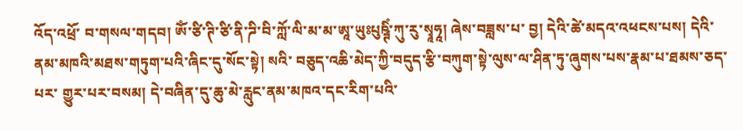འོད་འཕྲོ་ བ་གསལ་གདབ། ༀ་ཙི་ཊི་ཙི་ནི་ཌི་བི་ཀློ་ལི་མ་མ་ཨཱ་ཡུཿཔུཥྚིཾ་ཀུ་རུ་སྭཱཧཱ། ཞེས་བཟླས་པ་ བྱ། དེའི་ཚེ་མདའ་འཕངས་པས། དེའི་ནམ་མཁའི་མཐས་གཏུག་པའི་ཞིང་དུ་སོང་སྟེ། སའི་ བཅུད་འཆི་མེད་ཀྱི་བདུད་རྩི་བཀུག་སྟེ་ལུས་ལ་ཤིན་ཏུ་ཞུགས་པས་རྣམ་པ་ཐམས་ཅད་པར་ གྱུར་པར་བསམ། དེ་བཞིན་དུ་ཆུ་མེ་རླུང་ནམ་མཁའ་དང་རིག་པའི་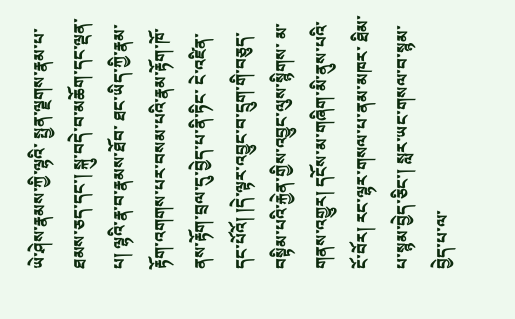ཡེ་ཤེས་རྣམས་ཀྱི་ལྷའི་ སྤྱན་ལྗགས་རྣམ་པ་ཐམས་ཅད་དང་། སྐུ་བདེ་བ་མཆོག་དང་ལྡན་པ། ལྷའི་རྣ་བ་རྣམས་ཐོབ་ ཐང་ཡིད་ཀྱི་རྣམ་རྟོག་འགགས་པར་བསམ་པའི་རྣམ་རྟོག་ཁོ་ནས་རྟོག་བྲལ་དུ་བྱེད་པ་ནི་ཏིང་ ངེ་འཛིན་དང་པོའོ། །དེ་ལྟར་འབྱུང་བ་དྲུག་གི་བཅུད་བསྟིམ་པའི་རྐྱེན་གྱིས་འབྱུང་ལུས་སྙིགས་ མ་གནས་འགྱུར། དངོས་མ་གཞིག་མི་ནུས་པའི་ངོ་བོར། རང་ལྷར་གསལ་པ་ནམ་མཁར་ ཐིམ་པ་སྙམ་བྱེད་ཅིང་། སླར་ཡང་གསལ་བ་སྙམ་བྱེད་པ་ལ་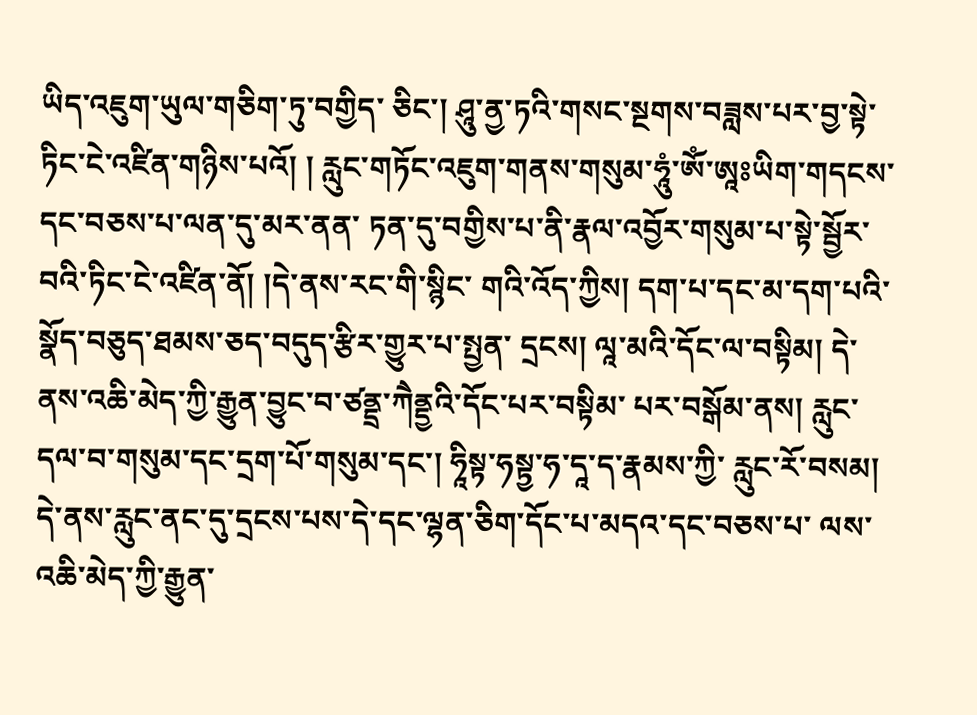ཡིད་འཇུག་ཡུལ་གཅིག་ཏུ་བགྱིད་ ཅིང་། ཤཱུ་ནྱ་ཏའི་གསང་སྔགས་བཟླས་པར་བྱ་སྟེ་ཏིང་ངེ་འཛིན་གཉིས་པའོ། ། རླུང་གཏོང་འཇུག་གནས་གསུམ་ཧཱུཾ་ༀ་ཨཱཿཡིག་གདངས་དང་བཅས་པ་ལན་དུ་མར་ནན་ ཏན་དུ་བགྱིས་པ་ནི་རྣལ་འབྱོར་གསུམ་པ་སྟེ་སྦྱོར་བའི་ཏིང་ངེ་འཛིན་ནོ། །དེ་ནས་རང་གི་སྙིང་ གའི་འོད་ཀྱིས། དག་པ་དང་མ་དག་པའི་སྣོད་བཅུད་ཐམས་ཅད་བདུད་རྩིར་གྱུར་པ་སྤྱན་ དྲངས། ལཱ་མའི་དོང་ལ་བསྟིམ། དེ་ནས་འཆི་མེད་ཀྱི་རྒྱུན་བྱུང་བ་ཙནྡྲ་ཀཻནྡྱའི་དོང་པར་བསྟིམ་ པར་བསྒོམ་ནས། རླུང་དལ་བ་གསུམ་དང་དྲག་པོ་གསུམ་དང་། ཧཱིསྟ་ཧསྟྱ་ཧ་དཱ་ད་རྣམས་ཀྱི་ རླུང་རོ་བསམ། དེ་ནས་རླུང་ནང་དུ་དྲངས་པས་དེ་དང་ལྷན་ཅིག་དོང་པ་མདའ་དང་བཅས་པ་ ལས་འཆི་མེད་ཀྱི་རྒྱུན་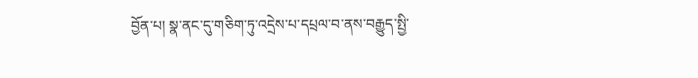བྱོན་པ། སྣ་ནང་དུ་གཅིག་ཏུ་འདྲེས་པ་དཔྲལ་བ་ནས་བརྒྱུད་སྤྱི་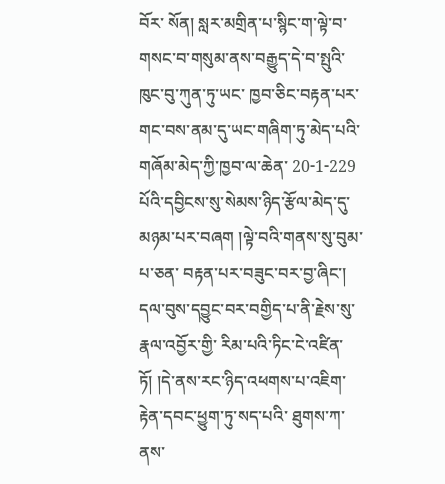བོར་ སོན། སླར་མགྲིན་པ་སྙིང་ག་ལྟེ་བ་གསང་བ་གསུམ་ནས་བརྒྱུད་དེ་བ་སྤུའི་ཁུང་བུ་ཀུན་ཏུ་ཡང་ ཁྱབ་ཅིང་བརྟན་པར་གང་བས་ནམ་དུ་ཡང་གཞིག་ཏུ་མེད་པའི་གཞོམ་མེད་ཀྱི་ཁྱབ་ལ་ཆེན་ 20-1-229 པོའི་དབྱིངས་སུ་སེམས་ཉིད་རྩོལ་མེད་དུ་མཉམ་པར་བཞག །ལྟེ་བའི་གནས་སུ་བུམ་པ་ཅན་ བརྟན་པར་བཟུང་བར་བྱ་ཞིང་། དལ་བུས་དབྱུང་བར་བགྱིད་པ་ནི་རྗེས་སུ་རྣལ་འབྱོར་གྱི་ རིམ་པའི་ཏིང་ངེ་འཛིན་ཏོ། །དེ་ནས་རང་ཉིད་འཕགས་པ་འཇིག་རྟེན་དབང་ཕྱུག་ཏུ་སད་པའི་ ཐུགས་ཀ་ནས་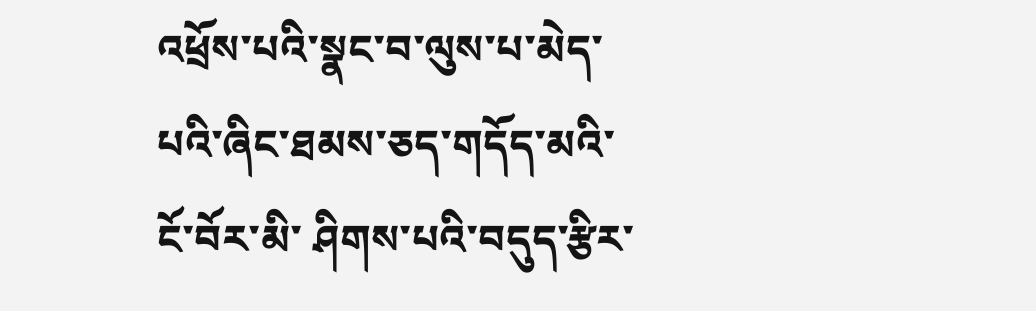འཕྲོས་པའི་སྣང་བ་ལུས་པ་མེད་པའི་ཞིང་ཐམས་ཅད་གདོད་མའི་ངོ་བོར་མི་ ཤིགས་པའི་བདུད་རྩིར་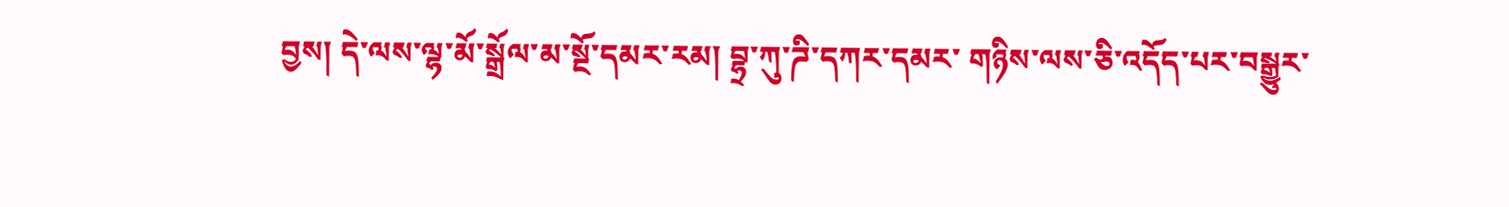བྱས། དེ་ལས་ལྷ་མོ་སྒྲོལ་མ་སྔོ་དམར་རམ། བྷྲ་ཀུ་ཌི་དཀར་དམར་ གཉིས་ལས་ཅི་འདོད་པར་བསྒྱུར་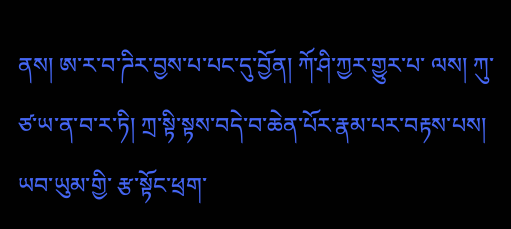ནས། ཨ་ར་བ་ཌིར་བྱས་པ་པང་དུ་བྱོན། ཀོ་ཤི་ཀྱར་གྱུར་པ་ ལས། ཀུ་ཙ་ཡ་ན་བ་ར་ཏི། ཀྲ་སྟི་སྟས་བདེ་བ་ཆེན་པོར་རྣམ་པར་བརྟས་པས། ཡབ་ཡུམ་གྱི་ རྩ་སྟོང་ཕྲག་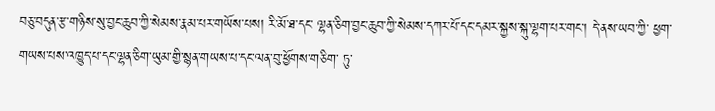བཅུ་བདུན་རྩ་གཉིས་སུ་བྱང་ཆུབ་ཀྱི་སེམས་རྣམ་པར་གཡོས་པས། རི་མོ་ཐ་དང་ ལྷན་ཅིག་བྱང་ཆུབ་ཀྱི་སེམས་དཀར་པོ་དང་དམར་སྐྱས་སྐུ་ལྷག་པར་གང་། དེ་ནས་ཡབ་ཀྱི་ ཕྱག་གཡས་པས་འཁྱུད་པ་དང་ལྷན་ཅིག་ཡུམ་གྱི་སྙན་གཡས་པ་དང་ལན་བུ་ཕྱོགས་གཅིག་ ཏུ་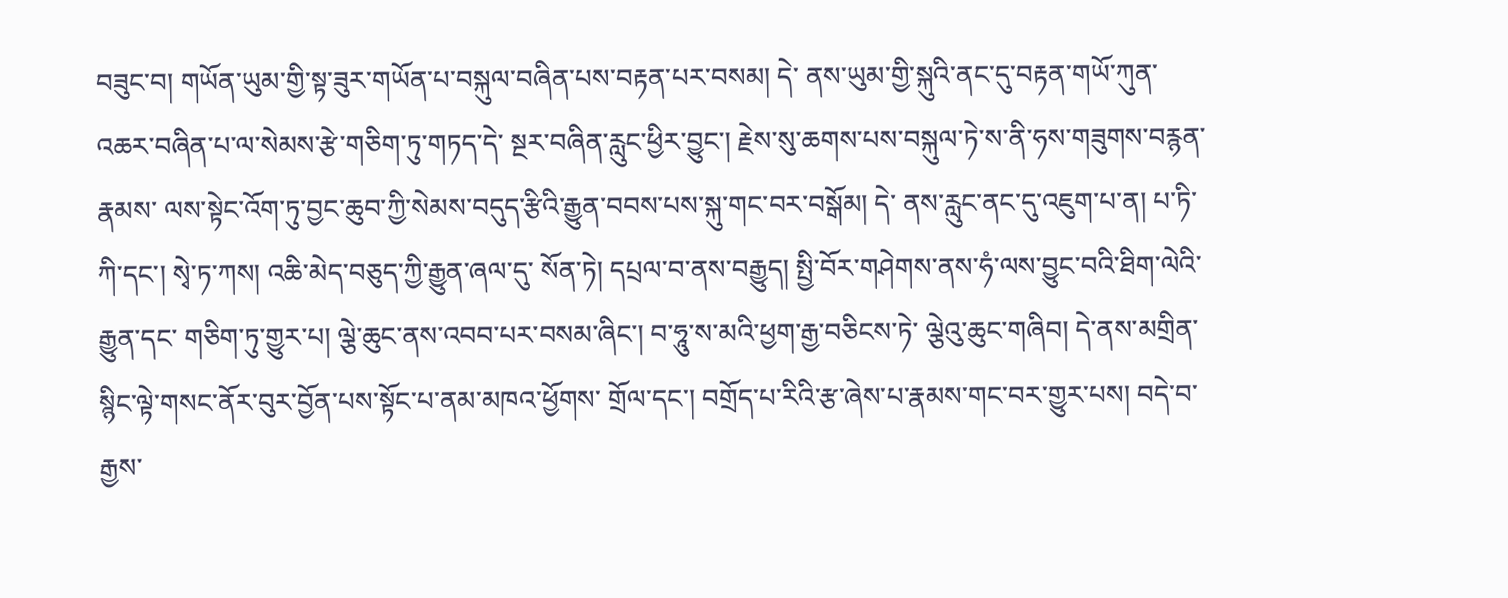བཟུང་བ། གཡོན་ཡུམ་གྱི་སྟ་ཟུར་གཡོན་པ་བསྐུལ་བཞིན་པས་བརྟན་པར་བསམ། དེ་ ནས་ཡུམ་གྱི་སྐུའི་ནང་དུ་བརྟན་གཡོ་ཀུན་འཆར་བཞིན་པ་ལ་སེམས་རྩེ་གཅིག་ཏུ་གཏད་དེ་ སྔར་བཞིན་རླུང་ཕྱིར་བྱུང་། རྗེས་སུ་ཆགས་པས་བསྐུལ་ཏེ་ས་ནི་ཧས་གཟུགས་བརྙན་རྣམས་ ལས་སྟེང་འོག་ཏུ་བྱང་ཆུབ་ཀྱི་སེམས་བདུད་རྩིའི་རྒྱུན་བབས་པས་སྐུ་གང་བར་བསྒོམ། དེ་ ནས་རླུང་ནང་དུ་འཇུག་པ་ན། པ་ཏི་ཀི་དང་། སྭེ་ཏ་ཀས། འཆི་མེད་བཅུད་ཀྱི་རྒྱུན་ཞལ་དུ་ སོན་ཏེ། དཔྲལ་བ་ནས་བརྒྱུད། སྤྱི་བོར་གཤེགས་ནས་ཧཾ་ལས་བྱུང་བའི་ཐིག་ལེའི་རྒྱུན་དང་ གཅིག་ཏུ་གྱུར་པ། ལྕེ་ཆུང་ནས་འབབ་པར་བསམ་ཞིང་། བ་ཧཱུ་ས་མའི་ཕྱག་རྒྱ་བཅིངས་ཏེ་ ལྕེའུ་ཆུང་གཞིབ། དེ་ནས་མགྲིན་སྙིང་ལྟེ་གསང་ནོར་བུར་བྱོན་པས་སྟོང་པ་ནམ་མཁའ་ཕྱོགས་ གྲོལ་དང་། བགྲོད་པ་རིའི་རྩ་ཞེས་པ་རྣམས་གང་བར་གྱུར་པས། བདེ་བ་རྒྱས་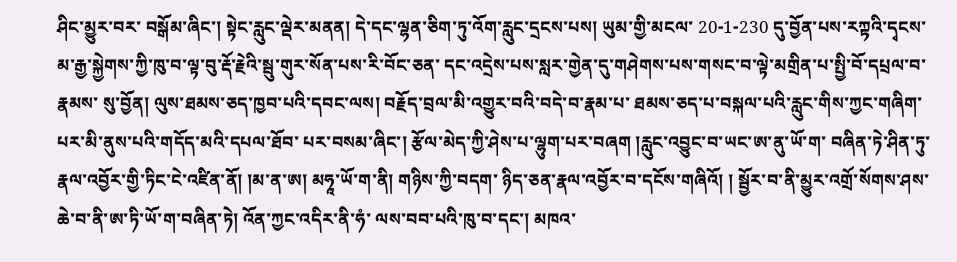ཤིང་མྱུར་བར་ བསྒོམ་ཞིང་། སྟེང་རླུང་ལྡེར་མནན། དེ་དང་ལྷན་ཅིག་ཏུ་འོག་རླུང་དྲངས་པས། ཡུམ་གྱི་མངལ་ 20-1-230 དུ་བྱོན་པས་རཀྟའི་དྭངས་མ་རྒྱ་སྐྱེགས་ཀྱི་ཁུ་བ་ལྟ་བུ་རྡོ་རྗེའི་སྦུ་གུར་སོན་པས་རི་བོང་ཅན་ དང་འདྲེས་པས་སླར་གྱེན་དུ་གཤེགས་པས་གསང་བ་ལྟེ་མགྲིན་པ་སྤྱི་བོ་དཔྲལ་བ་རྣམས་ སུ་བྱོན། ལུས་ཐམས་ཅད་ཁྱབ་པའི་དབང་ལས། བརྗོད་བྲལ་མི་འགྱུར་བའི་བདེ་བ་རྣམ་པ་ ཐམས་ཅད་པ་བསྐལ་པའི་རླུང་གིས་ཀྱང་གཞིག་པར་མི་ནུས་པའི་གདོད་མའི་དཔལ་ཐོབ་ པར་བསམ་ཞིང་། རྩོལ་མེད་ཀྱི་ཤེས་པ་ལྷུག་པར་བཞག །རླུང་འབྱུང་བ་ཡང་ཨ་ནུ་ཡོ་ག་ བཞིན་ཏེ་ཤིན་ཏུ་རྣལ་འབྱོར་གྱི་ཏིང་ངེ་འཛིན་ནོ། །མ་ན་ཨ། མཧཱ་ཡོ་ག་ནི། གཉིས་ཀྱི་བདག་ ཉིད་ཅན་རྣལ་འབྱོར་བ་དངོས་གཞིའོ། ། སྦྱོར་བ་ནི་མྱུར་འགྲོ་སོགས་ཤས་ཆེ་བ་ནི་ཨ་ཏི་ཡོ་ག་བཞིན་ཏེ། འོན་ཀྱང་འདིར་ནི་ཧཾ་ ལས་བབ་པའི་ཁུ་བ་དང་། མཁའ་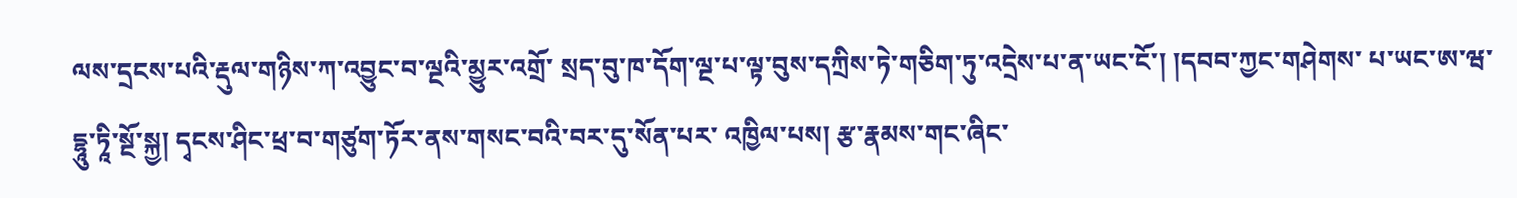ལས་དྲངས་པའི་རྡུལ་གཉིས་ཀ་འབྱུང་བ་ལྔའི་མྱུར་འགྲོ་ སྲད་བུ་ཁ་དོག་ལྔ་པ་ལྟ་བུས་དཀྲིས་ཏེ་གཅིག་ཏུ་འདྲེས་པ་ན་ཡང་ངོ་། །དབབ་ཀྱང་གཤེགས་ པ་ཡང་ཨ་ཝ་དྷཱུ་ཏཱི་སྔོ་སྐྱ། དྭངས་ཤིང་ཕྲ་བ་གཙུག་ཏོར་ནས་གསང་བའི་བར་དུ་སོན་པར་ འཁྱིལ་པས། རྩ་རྣམས་གང་ཞིང་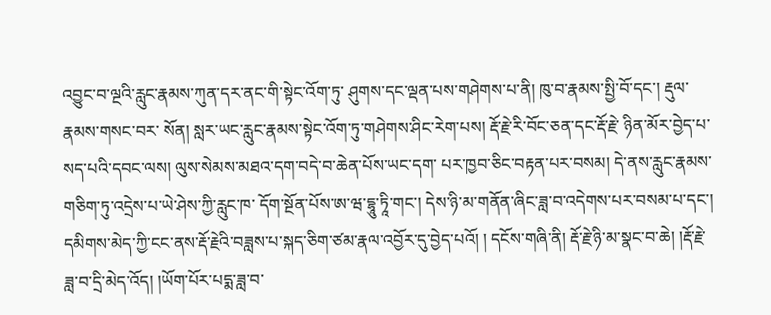འབྱུང་བ་ལྔའི་རླུང་རྣམས་ཀུན་དར་ནང་གི་སྟེང་འོག་ཏུ་ ཤུགས་དང་ལྡན་པས་གཤེགས་པ་ནི། ཁུ་བ་རྣམས་སྤྱི་བོ་དང་། རྡུལ་རྣམས་གསང་བར་ སོན། སླར་ཡང་རླུང་རྣམས་སྟེང་འོག་ཏུ་གཤེགས་ཤིང་རེག་པས། རྡོ་རྗེ་རི་བོང་ཅན་དང་རྡོ་རྗེ་ ཉིན་མོར་བྱེད་པ་སད་པའི་དབང་ལས། ལུས་སེམས་མཐའ་དག་བདེ་བ་ཆེན་པོས་ཡང་དག་ པར་ཁྱབ་ཅིང་བརྟན་པར་བསམ། དེ་ནས་རླུང་རྣམས་གཅིག་ཏུ་འདྲེས་པ་ཡེ་ཤེས་ཀྱི་རླུང་ཁ་ དོག་སྔོན་པོས་ཨ་ཝ་དྷཱུ་ཏཱི་གང་། དེས་ཉི་མ་གནོན་ཞིང་ཟླ་བ་འདེགས་པར་བསམ་པ་དང་། དམིགས་མེད་ཀྱི་ངང་ནས་རྡོ་རྗེའི་བཟླས་པ་སྐད་ཅིག་ཙམ་རྣལ་འབྱོར་དུ་བྱེད་པའོ། ། དངོས་གཞི་ནི། རྡོ་རྗེ་ཉི་མ་སྣང་བ་ཆེ། །རྡོ་རྗེ་ཟླ་བ་དྲི་མེད་འོད། །ཡོག་པོར་པདྨ་ཟླ་བ་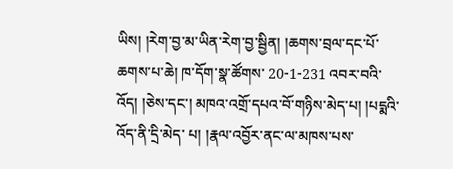ཡིས། །རེག་བྱ་མ་ཡིན་རེག་བྱ་སྦྱིན། །ཆགས་བྲལ་དང་པོ་ཆགས་པ་ཆེ། ཁ་དོག་སྣ་ཚོགས་ 20-1-231 འབར་བའི་འོད། །ཅེས་དང་། མཁའ་འགྲོ་དཔའ་བོ་གཉིས་མེད་པ། །པདྨའི་འོད་ནི་དྲི་མེད་ པ། །རྣལ་འབྱོར་ནང་ལ་མཁས་པས་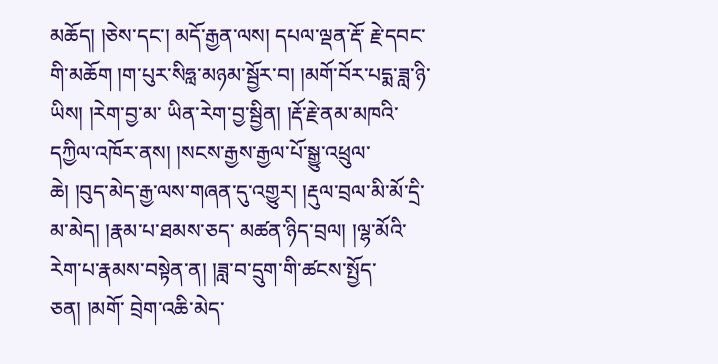མཆོད། །ཅེས་དང་། མདོ་རྒྱན་ལས། དཔལ་ལྡན་རྡོ་ རྗེ་དབང་གི་མཆོག །ག་པུར་སིཧླ་མཉམ་སྦྱོར་བ། །མགོ་བོར་པདྨ་ཟླ་ཉི་ཡིས། །རེག་བྱ་མ་ ཡིན་རེག་བྱ་སྦྱིན། །རྡོ་རྗེ་ནམ་མཁའི་དཀྱིལ་འཁོར་ནས། །སངས་རྒྱས་རྒྱལ་པོ་སྒྱུ་འཕྲུལ་ ཆེ། །བུད་མེད་རྒྱ་ལས་གཞན་དུ་འགྱུར། །རྡུལ་བྲལ་མི་མོ་དྲི་མ་མེད། །རྣམ་པ་ཐམས་ཅད་ མཚན་ཉིད་བྲལ། །ལྷ་མོའི་རེག་པ་རྣམས་བསྟེན་ན། །ཟླ་བ་དྲུག་གི་ཚངས་སྤྱོད་ཅན། །མགོ་ བྲེག་འཆི་མེད་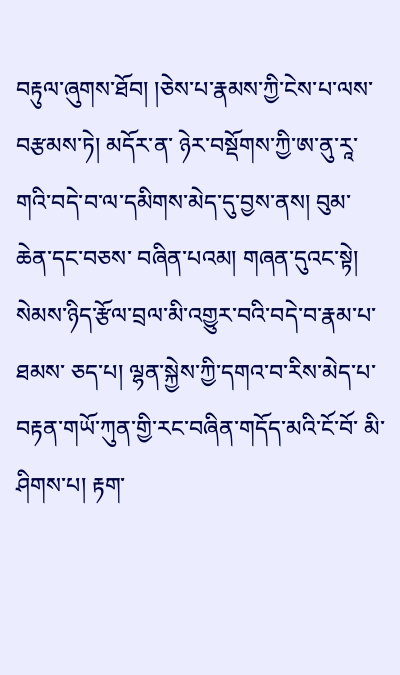བརྟུལ་ཞུགས་ཐོབ། །ཅེས་པ་རྣམས་ཀྱི་ངེས་པ་ལས་བརྩམས་ཏེ། མདོར་ན་ ཉེར་བསྡོགས་ཀྱི་ཨ་ནུ་རཱ་གའི་བདེ་བ་ལ་དམིགས་མེད་དུ་བྱས་ནས། བུམ་ཆེན་དང་བཅས་ བཞིན་པའམ། གཞན་དུའང་སྟེ། སེམས་ཉིད་རྩོལ་བྲལ་མི་འགྱུར་བའི་བདེ་བ་རྣམ་པ་ཐམས་ ཅད་པ། ལྷན་སྐྱེས་ཀྱི་དགའ་བ་རིས་མེད་པ་བརྟན་གཡོ་ཀུན་གྱི་རང་བཞིན་གདོད་མའི་ངོ་བོ་ མི་ཤིགས་པ། རྟག་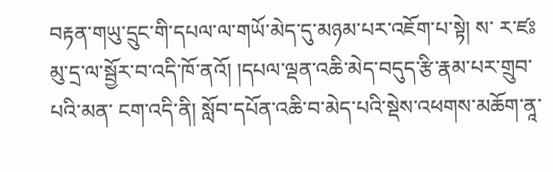བརྟན་གཡུ་དྲུང་གི་དཔལ་ལ་གཡོ་མེད་དུ་མཉམ་པར་འཇོག་པ་སྟེ། ས་ ར་ཛཿམུ་དྲ་ལ་སྦྱོར་བ་འདི་ཁོ་ནའོ། །དཔལ་ལྡན་འཆི་མེད་བདུད་རྩི་རྣམ་པར་གྲུབ་པའི་མན་ ངག་འདི་ནི། སློབ་དཔོན་འཆི་བ་མེད་པའི་སྡེས་འཕགས་མཆོག་ནཱ་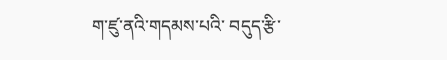ག་ཛུ་ནའི་གདམས་པའི་ བདུད་རྩི་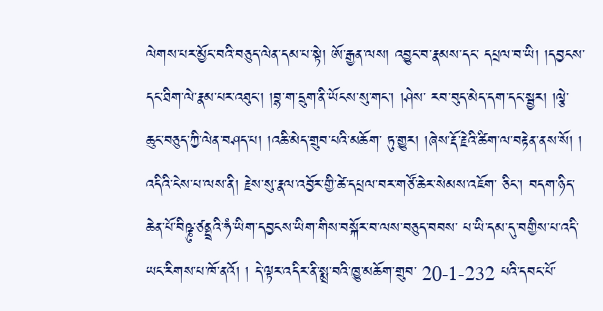ལེགས་པར་མྱོང་བའི་བཅུད་ལེན་དམ་པ་སྟེ། ཨོ་རྒྱན་ལས། འབྱུང་བ་རྣམས་དང་ དཔྲལ་བ་ཡི། །དབྱངས་དང་ཐིག་ལེ་རྣམ་པར་འཐུང་། །བྷ་ག་དྲུག་ནི་ཡོངས་སུ་གང་། །ཤེས་ རབ་བུད་མེད་དག་དང་སྦྱར། །ལྕེ་ཆུང་བཅུད་ཀྱི་ལེན་བཤད་པ། །འཆི་མེད་གྲུབ་པའི་མཆོག་ ཏུ་གྱུར། །ཞེས་རྡོ་རྗེའི་ཚིག་ལ་བརྟེན་ནས་སོ། ། འདིའི་ངེས་པ་ལས་ནི། རྗེས་སུ་རྣལ་འབྱོར་གྱི་ཚེ་དཔྲལ་བར་གཙོ་ཆེར་སེམས་འཇོག་ ཅིང་། བདག་ཉིད་ཆེན་པོ་བིཥྞུ་ཙནྡྲའི་ཧཾ་ཡིག་དབྱངས་ཡིག་གིས་བསྐོར་བ་ལས་བཅུད་བབས་ པ་ཡི་དམ་དུ་བགྱིས་པ་འདི་ཡང་རིགས་པ་ཁོ་ནའོ། ། དེ་ལྟར་འདིར་ནི་སྨྲ་བའི་ཁྱུ་མཆོག་གྲུབ་ 20-1-232 པའི་དབང་པོ་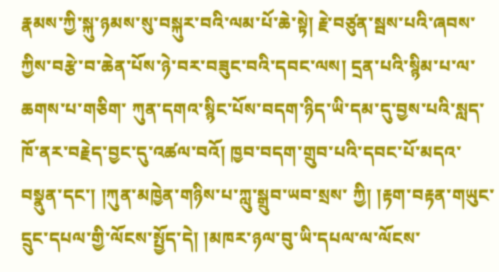རྣམས་ཀྱི་སྐུ་ཉམས་སུ་བསྐུར་བའི་ལམ་པོ་ཆེ་སྟེ། རྗེ་བཙུན་སྦས་པའི་ཞབས་ ཀྱིས་བརྩེ་བ་ཆེན་པོས་ཉེ་བར་བཟུང་བའི་དབང་ལས། དྲན་པའི་སྙིམ་པ་ལ་ཆགས་པ་གཅིག་ ཀུན་དགའ་སྙིང་པོས་བདག་ཉིད་ཡི་དམ་དུ་བྱས་པའི་སླད་ཁོ་ནར་བརྗེད་བྱང་དུ་འཚལ་བའོ། ཁྱབ་བདག་གྲུབ་པའི་དབང་པོ་མདའ་བསྣུན་དང་། །ཀུན་མཁྱེན་གཉིས་པ་ཀླུ་སྒྲུབ་ཡབ་སྲས་ ཀྱི། །རྟག་བརྟན་གཡུང་དྲུང་དཔལ་གྱི་ལོངས་སྤྱོད་དེ། །མཁར་ཉལ་བུ་ཡི་དཔལ་ལ་ལོངས་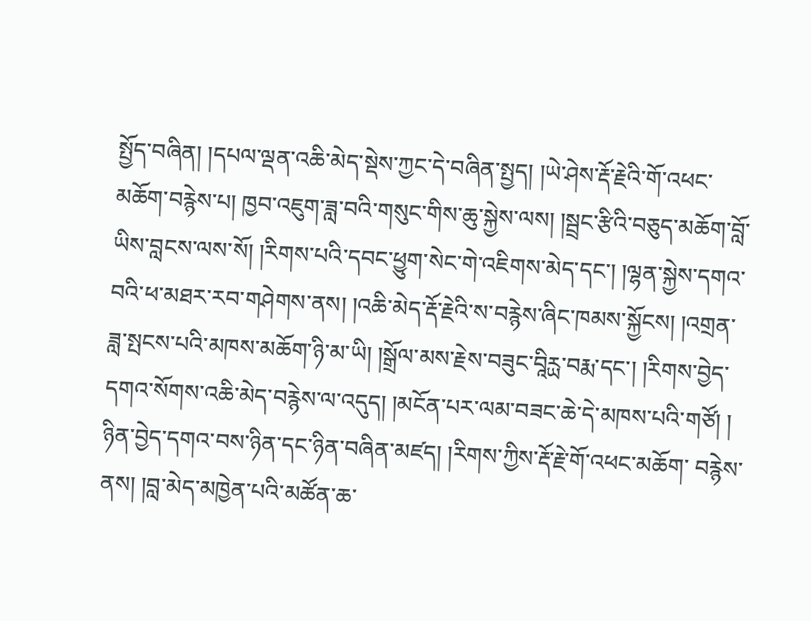སྤྱོད་བཞིན། །དཔལ་ལྡན་འཆི་མེད་སྡེས་ཀྱང་དེ་བཞིན་སྤྱད། །ཡེ་ཤེས་རྡོ་རྗེའི་གོ་འཕང་ མཆོག་བརྙེས་པ། ཁྱབ་འཇུག་ཟླ་བའི་གསུང་གིས་ཆུ་སྐྱེས་ལས། །སྦྲང་རྩིའི་བཅུད་མཆོག་བློ་ ཡིས་བླངས་ལས་སོ། །རིགས་པའི་དབང་ཕྱུག་སེང་གེ་འཇིགས་མེད་དང་། །ལྷན་སྐྱེས་དགའ་ བའི་ཕ་མཐར་རབ་གཤེགས་ནས། །འཆི་མེད་རྡོ་རྗེའི་ས་བརྙེས་ཞིང་ཁམས་སྐྱོངས། །འགྲན་ ཟླ་སྤངས་པའི་མཁས་མཆོག་ཉི་མ་ཡི། །སྒྲོལ་མས་རྗེས་བཟུང་བཱིཪྻ་བརྨ་དང་། །རིགས་བྱེད་ དགའ་སོགས་འཆི་མེད་བརྙེས་ལ་འདུད། །མངོན་པར་ལམ་བཟང་ཆེ་དེ་མཁས་པའི་གཙོ། ། ཉིན་བྱེད་དགའ་བས་ཉིན་དང་ཉིན་བཞིན་མཛད། །རིགས་ཀྱིས་རྡོ་རྗེ་གོ་འཕང་མཆོག་ བརྙེས་ནས། །བླ་མེད་མཁྱེན་པའི་མཚོན་ཆ་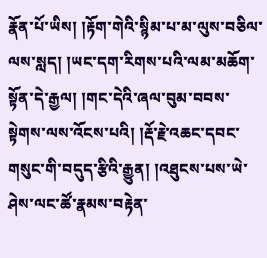རྣོན་པོ་ཡིས། །རྟོག་གེའི་སྙིམ་པ་མ་ལུས་བཅིལ་ ལས་སླད། །ཡང་དག་རིགས་པའི་ལམ་མཆོག་སྟོན་དེ་རྒྱལ། །གང་དེའི་ཞལ་བུམ་བབས་ སྟེགས་ལས་འོངས་པའི། །རྡོ་རྗེ་འཆང་དབང་གསུང་གི་བདུད་རྩིའི་རྒྱུན། །འཐུངས་པས་ཡེ་ ཤེས་ལང་ཚོ་རྣམས་བརྟེན་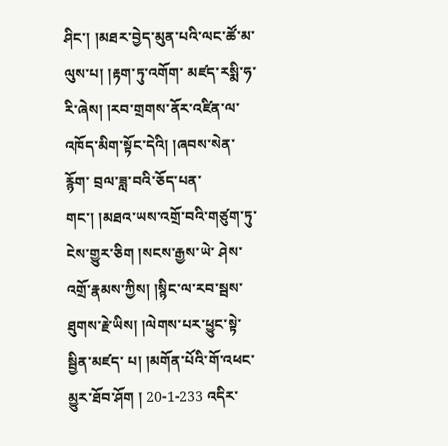ཤིང་། །མཐར་བྱེད་མུན་པའི་ལང་ཚོ་མ་ལུས་པ། །རྟག་ཏུ་འགོག་ མཛད་རསྨི་ཧ་རི་ཞེས། །རབ་གྲགས་ནོར་འཛིན་ལ་འཁོད་མིག་སྟོང་དེའི། །ཞབས་སེན་རྙོག་ བྲལ་ཟླ་བའི་ཅོད་པན་གང་། །མཐའ་ཡས་འགྲོ་བའི་གཙུག་ཏུ་ངེས་གྱུར་ཅིག །སངས་རྒྱས་ཡེ་ ཤེས་འགྲོ་རྣམས་ཀྱིས། །སྙིང་ལ་རབ་སྦས་ཐུགས་རྗེ་ཡིས། །ལེགས་པར་ཕྱུང་སྟེ་སྦྱིན་མཛད་ པ། །མགོན་པོའི་གོ་འཕང་མྱུར་ཐོབ་ཤོག ། 20-1-233 འདིར་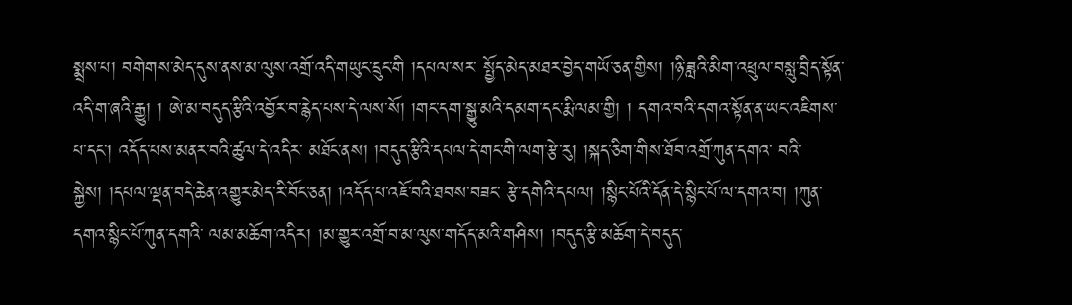སྨྲས་པ། བགེགས་མེད་དུས་ནས་མ་ལུས་འགྲོ་འདི་གཡུང་དྲུང་གི །དཔལ་སར་ སྤྱོད་མེད་མཐར་བྱེད་གཡོ་ཅན་གྱིས། །ཉི་ཟླའི་མིག་འཕྲུལ་བསླུ་བྲིད་སྟོན་འདི་ག་ཞའི་རྒྱུ། ། ཨེ་མ་བདུད་རྩིའི་འབྱོར་བ་རྙེད་པས་དེ་ལས་སོ། །གང་དག་སྒྱུ་མའི་དམག་དང་རྨི་ལམ་གྱི། ། དགའ་བའི་དགའ་སྟོན་ན་ཡང་འཇིགས་པ་དང་། འདོད་པས་མནར་བའི་ཚུལ་དེ་འདིར་ མཐོང་ནས། །བདུད་རྩིའི་དཔལ་དེ་གང་གི་ལག་རྩེ་རུ། །སྐད་ཅིག་གིས་ཐོབ་འགྲོ་ཀུན་དགའ་ བའི་སྐྱེས། །དཔལ་ལྡན་བདེ་ཆེན་འགྱུར་མེད་རི་བོང་ཅན། །འདོད་པ་འཇོ་བའི་ཐབས་བཟང་ རྩེ་དགེའི་དཔལ། །སྙིང་པོའི་དོན་དེ་སྙིང་པོ་ལ་དགའ་བ། །ཀུན་དགའ་སྙིང་པོ་ཀུན་དགའི་ ལམ་མཆོག་འདིར། །མ་གྱུར་འགྲོ་བ་མ་ལུས་གདོད་མའི་གཤིས། །བདུད་རྩི་མཆོག་དེ་བདུད་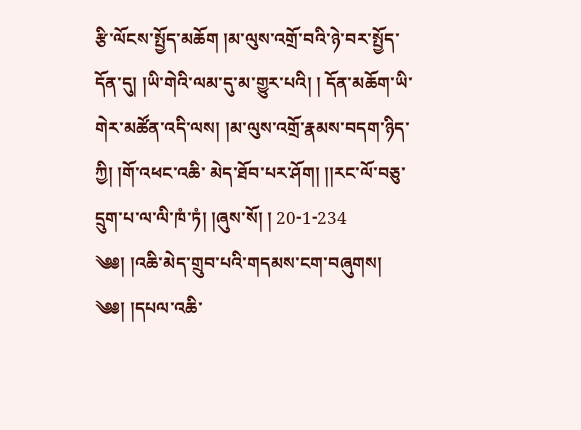རྩི་ལོངས་སྤྱོད་མཆོག །མ་ལུས་འགྲོ་བའི་ཉེ་བར་སྤྱོད་དོན་དུ། །ཡི་གེའི་ལམ་དུ་མ་གྱུར་པའི། ། དོན་མཆོག་ཡི་གེར་མཚོན་འདི་ལས། །མ་ལུས་འགྲོ་རྣམས་བདག་ཉིད་ཀྱི། །གོ་འཕང་འཆི་ མེད་ཐོབ་པར་ཤོག། །།རང་ལོ་བཅུ་དྲུག་པ་ལ་ལི་ཁཾ་ཏཾ། །ཞུས་སོ། ། 20-1-234 ༄༅། །འཆི་མེད་གྲུབ་པའི་གདམས་ངག་བཞུགས། ༄༅། །དཔལ་འཆི་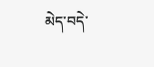མེད་བདེ་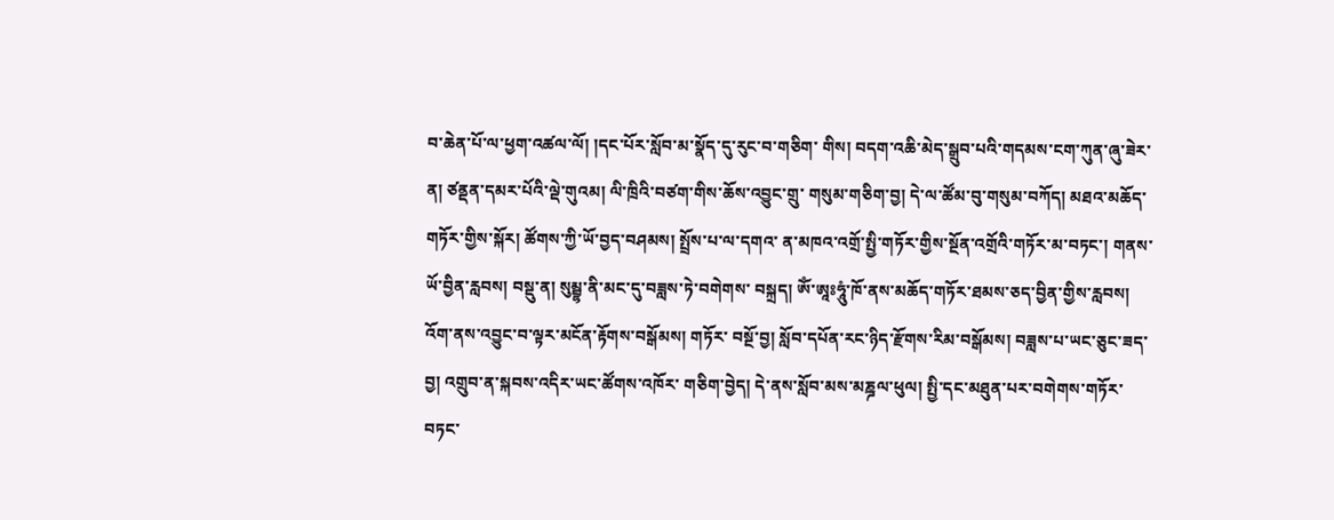བ་ཆེན་པོ་ལ་ཕྱག་འཚལ་ལོ། །དང་པོར་སློབ་མ་སྣོད་དུ་རུང་བ་གཅིག་ གིས། བདག་འཆི་མེད་སྒྲུབ་པའི་གདམས་ངག་ཀུན་ཞུ་ཟེར་ན། ཙནྡན་དམར་པོའི་ལྡེ་གུའམ། ལི་ཁྲིའི་བཙག་གིས་ཆོས་འབྱུང་གྲུ་ གསུམ་གཅིག་བྱ། དེ་ལ་ཚོམ་བུ་གསུམ་བཀོད། མཐའ་མཆོད་གཏོར་གྱིས་སྐོར། ཚོགས་ཀྱི་ཡོ་བྱད་བཤམས། སྤྲོས་པ་ལ་དགའ་ ན་མཁའ་འགྲོ་སྤྱི་གཏོར་གྱིས་སྔོན་འགྲོའི་གཏོར་མ་བཏང་། གནས་ཡོ་བྱིན་རླབས། བསྡུ་ན། སུམྦྷ་ནི་མང་དུ་བཟླས་ཏེ་བགེགས་ བསྐྲད། ༀ་ཨཱཿཧཱུཾ་ཁོ་ནས་མཆོད་གཏོར་ཐམས་ཅད་བྱིན་གྱིས་རླབས། འོག་ནས་འབྱུང་བ་ལྟར་མངོན་རྟོགས་བསྒོམས། གཏོར་ བསྔོ་བྱ། སློབ་དཔོན་རང་ཉིད་རྫོགས་རིམ་བསྒོམས། བཟླས་པ་ཡང་ཅུང་ཟད་བྱ། འགྲུབ་ན་སྐབས་འདིར་ཡང་ཚོགས་འཁོར་ གཅིག་བྱེད། དེ་ནས་སློབ་མས་མཎྜལ་ཕུལ། སྤྱི་དང་མཐུན་པར་བགེགས་གཏོར་བཏང་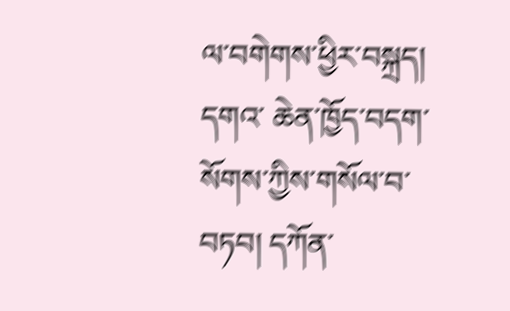ལ་བགེགས་ཕྱིར་བསྐྲད། དགའ་ ཆེན་ཁྱོད་བདག་སོགས་ཀྱིས་གསོལ་བ་བཏབ། དཀོན་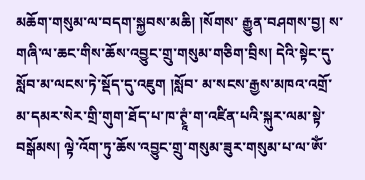མཆོག་གསུམ་ལ་བདག་སྐྱབས་མཆི། །སོགས་ རྒྱུན་བཤགས་བྱ། ས་གཞི་ལ་ཆང་གིས་ཆོས་འབྱུང་གྲུ་གསུམ་གཅིག་བྲིས། དེའི་སྟེང་དུ་སློབ་མ་ལངས་ཏེ་སྡོད་དུ་འཇུག །སློབ་ མ་སངས་རྒྱས་མཁའ་འགྲོ་མ་དམར་སེར་གྲི་གུག་ཐོད་པ་ཁ་ཊྭཱཾ་ག་འཛིན་པའི་སྐུར་ལམ་སྟེ་ བསྒོམས། ལྟེ་འོག་ཏུ་ཆོས་འབྱུང་གྲུ་གསུམ་ཟུར་གསུམ་པ་ལ་ༀ་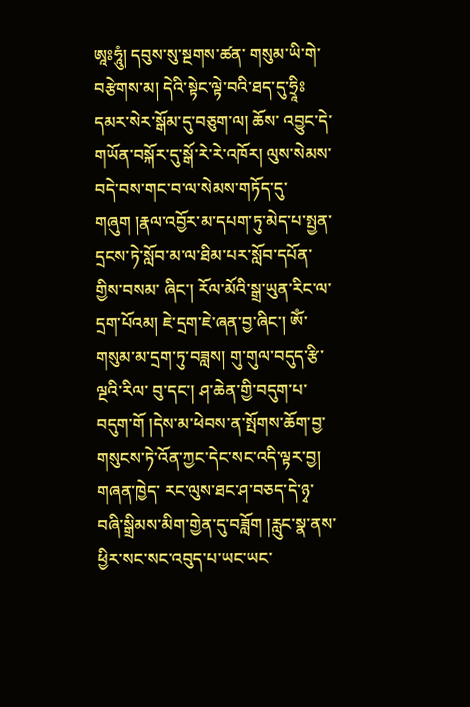ཨཱཿཧཱུཾ། དབུས་སུ་སྔགས་ཚན་ གསུམ་ཡི་གེ་བརྩེགས་མ། དེའི་སྟེང་ལྟེ་བའི་ཐད་དུ་ཧྲཱིཿདམར་སེར་སྒོམ་དུ་བཅུག་ལ། ཆོས་ འབྱུང་དེ་གཡོན་བསྐོར་དུ་སྒོ་རེ་རེ་འཁོར། ལུས་སེམས་བདེ་བས་གང་བ་ལ་སེམས་གཏོད་དུ་ གཞུག །རྣལ་འབྱོར་མ་དཔག་ཏུ་མེད་པ་སྤྱན་དྲངས་ཏེ་སློབ་མ་ལ་ཐིམ་པར་སློབ་དཔོན་གྱིས་བསམ་ ཞིང་། རོལ་མོའི་སྒྲ་ཡུན་རིང་ལ་དྲག་པོའམ། ཇེ་དྲག་ཇེ་ཞན་བྱ་ཞིང་། ༀ་གསུམ་མ་དྲག་ཏུ་བཟླས། གུ་གུལ་བདུད་རྩི་ལྔའི་རིལ་ བུ་དང་། ཤ་ཆེན་གྱི་བདུག་པ་བདུག་གོ །དེས་མ་ཕེབས་ན་སྤོགས་ཆོག་བྱ་གསུངས་ཏེ་འོན་ཀྱང་དེང་སང་འདི་ལྟར་བྱ། གཞན་ཁྱེད་ རང་ལུས་ཐང་ཤ་བཅད་དེ་ཉྭ་བཞི་སྒྲིམས་མིག་གྱེན་དུ་བཟློག །རླུང་སྣ་ནས་ཕྱིར་སང་སང་འབུད་པ་ཡང་ཡང་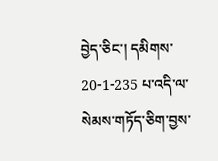བྱེད་ཅིང་། དམིགས་ 20-1-235 པ་འདི་ལ་སེམས་གཏོད་ཅིག་བྱས་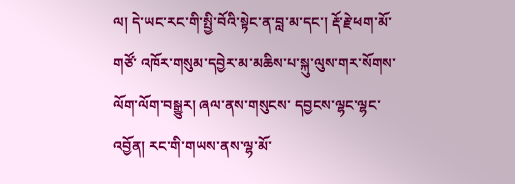ལ། དེ་ཡང་རང་གི་སྤྱི་བོའི་སྟེང་ན་བླ་མ་དང་། རྡོ་རྗེ་ཕག་མོ་གཙོ་ འཁོར་གསུམ་དབྱེར་མ་མཆིས་པ་སྐུ་ལུས་གར་སོགས་ལོག་ལོག་བསྒྱུར། ཞལ་ནས་གསུངས་ དབྱངས་ལྷང་ལྷང་འབྱོན། རང་གི་གཡས་ནས་ལྷ་མོ་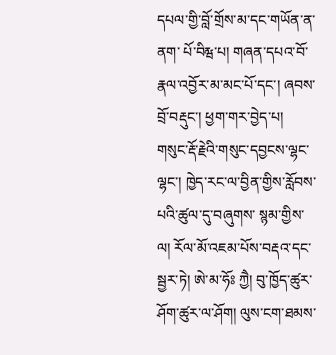དཔལ་གྱི་བློ་གྲོས་མ་དང་གཡོན་ན་ནག་ པོ་བིརྺ་པ། གཞན་དཔའ་བོ་རྣལ་འབྱོར་མ་མང་པོ་དང་། ཞབས་བྲོ་བརྡུང་། ཕྱག་གར་བྱེད་པ། གསུང་རྡོ་རྗེའི་གསུང་དབྱངས་ལྷང་ལྷང་། ཁྱེད་རང་ལ་བྱིན་གྱིས་རློབས་པའི་ཚུལ་དུ་བཞུགས་ སྙམ་གྱིས་ལ། རོལ་མོ་འཇམ་པོས་བརྡའ་དང་སྦྱར་ཏེ། ཨེ་མ་ཧོཿ ཀྱཻ། བུ་ཁྱོད་ཚུར་ཤོག་ཚུར་ལ་ཤོག། ལུས་ངག་ཐམས་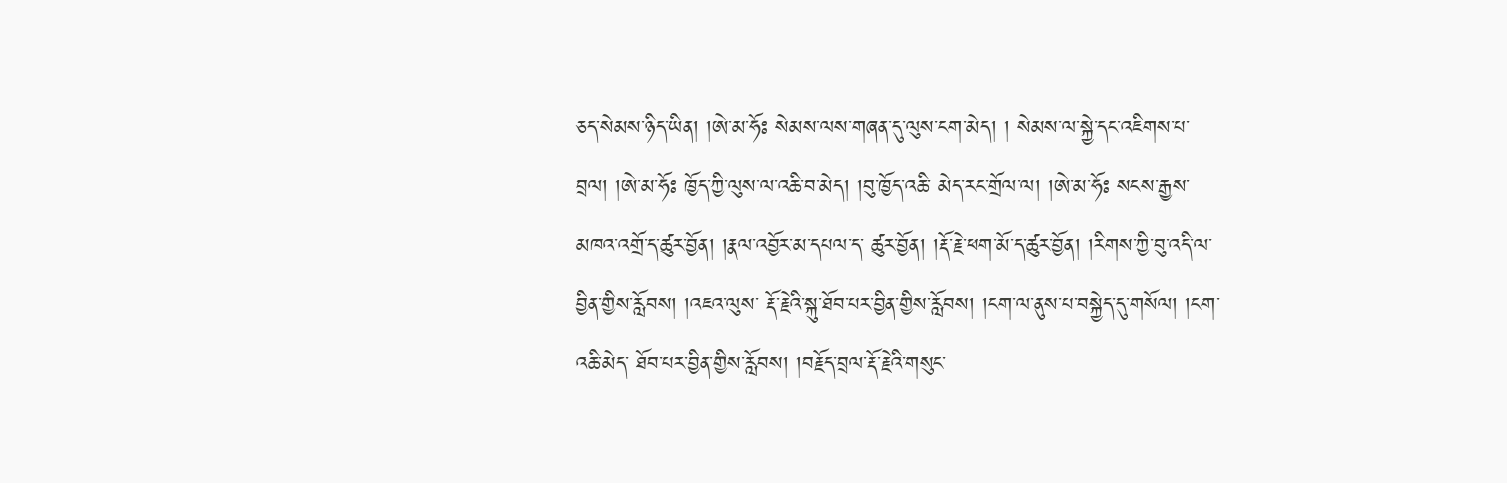ཅད་སེམས་ཉིད་ཡིན། །ཨེ་མ་ཧོཿ སེམས་ལས་གཞན་དུ་ལུས་ངག་མེད། ། སེམས་ལ་སྐྱེ་དང་འཇིགས་པ་བྲལ། །ཨེ་མ་ཧོཿ ཁྱོད་ཀྱི་ལུས་ལ་འཆི་བ་མེད། །བུ་ཁྱོད་འཆི་ མེད་རང་གྲོལ་ལ། །ཨེ་མ་ཧོཿ སངས་རྒྱས་མཁའ་འགྲོ་ད་ཚུར་བྱོན། །རྣལ་འབྱོར་མ་དཔལ་ད་ ཚུར་བྱོན། །རྡོ་རྗེ་ཕག་མོ་ད་ཚུར་བྱོན། །རིགས་ཀྱི་བུ་འདི་ལ་བྱིན་གྱིས་རློབས། །འཇའ་ལུས་ རྡོ་རྗེའི་སྐུ་ཐོབ་པར་བྱིན་གྱིས་རློབས། །ངག་ལ་ནུས་པ་བསྐྱེད་དུ་གསོལ། །ངག་འཆི་མེད་ ཐོབ་པར་བྱིན་གྱིས་རློབས། །བརྗོད་བྲལ་རྡོ་རྗེའི་གསུང་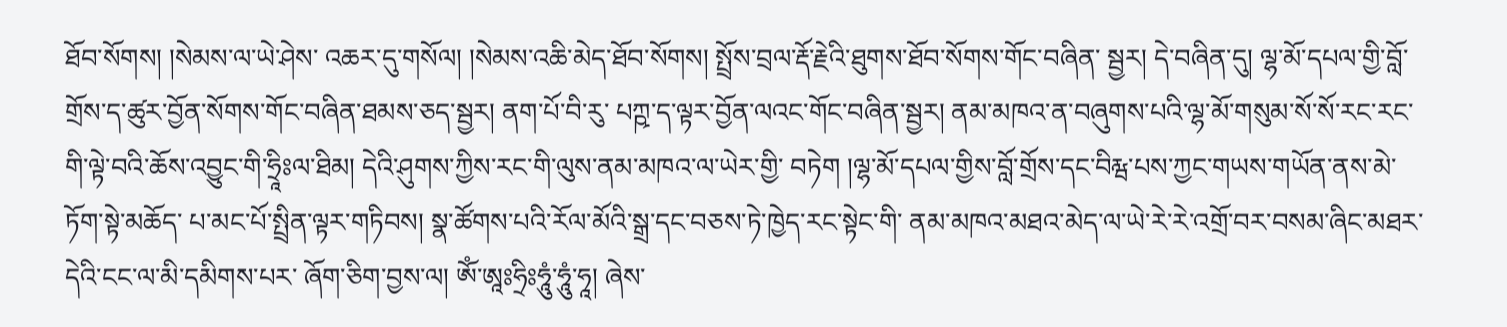ཐོབ་སོགས། །སེམས་ལ་ཡེ་ཤེས་ འཆར་དུ་གསོལ། །སེམས་འཆི་མེད་ཐོབ་སོགས། སྤྲོས་བྲལ་རྡོ་རྗེའི་ཐུགས་ཐོབ་སོགས་གོང་བཞིན་ སྦྱར། དེ་བཞིན་དུ། ལྷ་མོ་དཔལ་གྱི་བློ་གྲོས་ད་ཚུར་བྱོན་སོགས་གོང་བཞིན་ཐམས་ཅད་སྦྱར། ནག་པོ་བི་རུ་ པཀྵ་ད་ལྟར་བྱོན་ལའང་གོང་བཞིན་སྦྱར། ནམ་མཁའ་ན་བཞུགས་པའི་ལྷ་མོ་གསུམ་སོ་སོ་རང་རང་ གི་ལྟེ་བའི་ཆོས་འབྱུང་གི་ཧྲཱིཿལ་ཐིམ། དེའི་ཤུགས་ཀྱིས་རང་གི་ལུས་ནམ་མཁའ་ལ་ཡེར་གྱི་ བཏེག །ལྷ་མོ་དཔལ་གྱིས་བློ་གྲོས་དང་བིརྺ་པས་ཀྱང་གཡས་གཡོན་ནས་མེ་ཏོག་སྟེ་མཆོད་ པ་མང་པོ་སྤྲིན་ལྟར་གཏིབས། སྣ་ཚོགས་པའི་རོལ་མོའི་སྒྲ་དང་བཅས་ཏེ་ཁྱེད་རང་སྟེང་གི་ ནམ་མཁའ་མཐའ་མེད་ལ་ཡེ་རེ་རེ་འགྲོ་བར་བསམ་ཞིང་མཐར་དེའི་ངང་ལ་མི་དམིགས་པར་ ཞོག་ཅིག་བྱས་ལ། ༀ་ཨཱཿཧྲིཿཧཱུཾ་ཧཱུཾ་ཧཱ། ཞེས་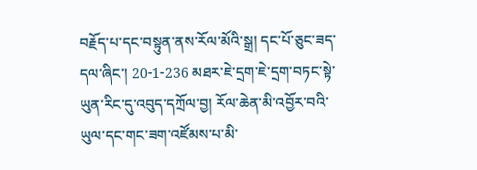བརྗོད་པ་དང་བསྟུན་ནས་རོལ་མོའི་སྒྲ། དང་པོ་ཅུང་ཟད་དལ་ཞིང་། 20-1-236 མཐར་ཇེ་དྲག་ཇེ་དྲག་བཏང་སྟེ་ཡུན་རིང་དུ་འབུད་དཀྲོལ་བྱ། རོལ་ཆེན་མི་འབྱོར་བའི་ཡུལ་དང་གང་ཟག་འཛོམས་པ་མི་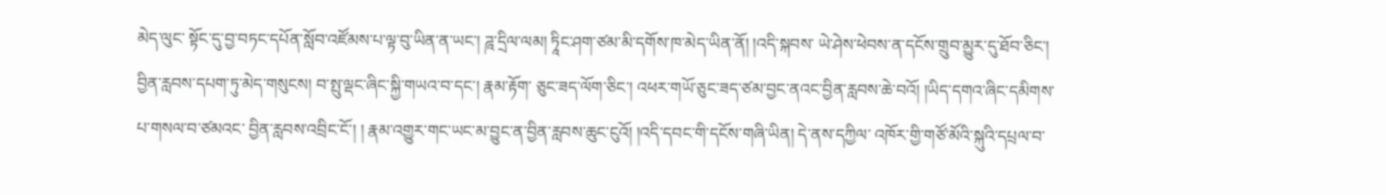མེད་ལུང་ སྟོང་དུ་བྱ་བཏང་དཔོན་སློབ་འཛོམས་པ་ལྟ་བུ་ཡིན་ན་ཡང་། ཌཱ་དྲིལ་ལམ། ཏཱིང་ཤག་ཙམ་མི་དགོས་ཁ་མེད་ཡིན་ནོ། །འདི་སྐབས་ ཡེ་ཤེས་ཕེབས་ན་དངོས་གྲུབ་མྱུར་དུ་ཐོབ་ཅིང་། བྱིན་རླབས་དཔག་ཏུ་མེད་གསུངས། བ་སྤུ་ལྡང་ཞིང་སྐྱི་གཡའ་བ་དང་། རྣམ་རྟོག་ ཅུང་ཟད་ལོག་ཅིང་། འཕར་གཡོ་ཅུང་ཟད་ཙམ་བྱང་ནའང་བྱིན་རླབས་ཆེ་བའོ། །ཡིད་དགའ་ཞིང་དམིགས་པ་གསལ་བ་ཙམའང་ བྱིན་རླབས་འབྲིང་ངོ་། ། རྣམ་འགྱུར་གང་ཡང་མ་བྱུང་ན་བྱིན་རླབས་ཆུང་ངུའོ། །འདི་དབང་གི་དངོས་གཞི་ཡིན། དེ་ནས་དཀྱིལ་ འཁོར་གྱི་གཙོ་མོའི་སྐུའི་དཔྲལ་བ་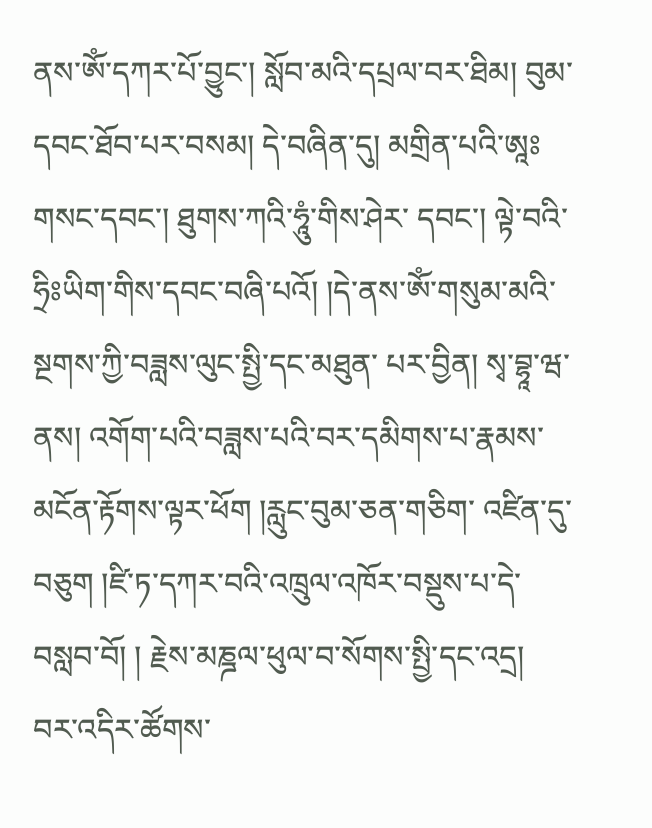ནས་ༀ་དཀར་པོ་བྱུང་། སློབ་མའི་དཔྲལ་བར་ཐིམ། བུམ་ དབང་ཐོབ་པར་བསམ། དེ་བཞིན་དུ། མགྲིན་པའི་ཨཱཿ གསང་དབང་། ཐུགས་ཀའི་ཧཱུཾ་གིས་ཤེར་ དབང་། ལྟེ་བའི་ཧྲིཿཡིག་གིས་དབང་བཞི་པའོ། །དེ་ནས་ༀ་གསུམ་མའི་སྔགས་ཀྱི་བཟླས་ལུང་སྤྱི་དང་མཐུན་ པར་བྱིན། སྭ་བྷཱ་ཝ་ནས། འགོག་པའི་བཟླས་པའི་བར་དམིགས་པ་རྣམས་མངོན་རྟོགས་ལྟར་ཕོག །རླུང་བུམ་ཅན་གཅིག་ འཛིན་དུ་བཅུག །ཛི་ཏ་དཀར་བའི་འཁྲུལ་འཁོར་བསྡུས་པ་དེ་བསླབ་བོ། ། རྗེས་མཎྜལ་ཕུལ་བ་སོགས་སྤྱི་དང་འདྲ། བར་འདིར་ཚོགས་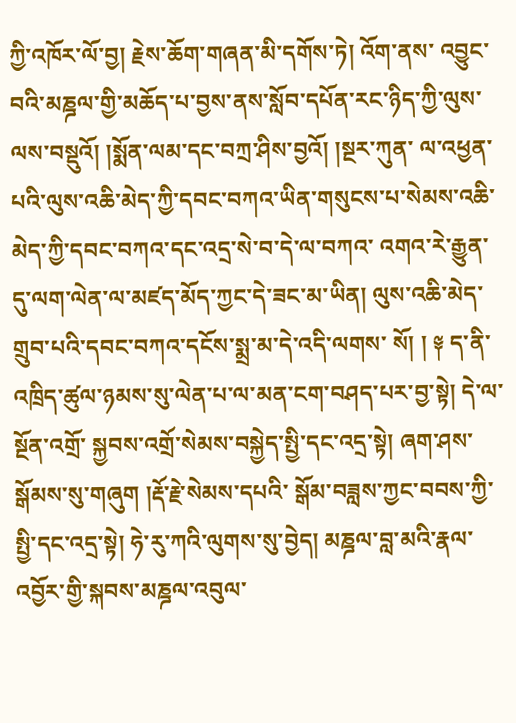ཀྱི་འཁོར་ལོ་བྱ། རྗེས་ཆོག་གཞན་མི་དགོས་ཏེ། འོག་ནས་ འབྱུང་བའི་མཎྜལ་གྱི་མཆོད་པ་བྱས་ནས་སློབ་དཔོན་རང་ཉིད་ཀྱི་ལུས་ལས་བསྡུའོ། །སྨོན་ལམ་དང་བཀྲ་ཤིས་བྱའོ། །སྔར་ཀུན་ ལ་འཕྱན་པའི་ལུས་འཆི་མེད་ཀྱི་དབང་བཀའ་ཡིན་གསུངས་པ་སེམས་འཆི་མེད་ཀྱི་དབང་བཀའ་དང་འདྲ་སེ་བ་དེ་ལ་བཀའ་ འགའ་རེ་རྒྱུན་དུ་ལག་ལེན་ལ་མཛད་མོད་ཀྱང་དེ་ཟང་མ་ཡིན། ལུས་འཆི་མེད་གྲུབ་པའི་དབང་བཀའ་དངོས་སྨྲ་མ་དེ་འདི་ལགས་ སོ། ། ༈ ད་ནི་འཁྲིད་ཚུལ་ཉམས་སུ་ལེན་པ་ལ་མན་ངག་བཤད་པར་བྱ་སྟེ། དེ་ལ་སྔོན་འགྲོ་ སྐྱབས་འགྲོ་སེམས་བསྐྱེད་སྤྱི་དང་འདྲ་སྟེ། ཞག་ཤས་སྒོམས་སུ་གཞུག །རྡོ་རྗེ་སེམས་དཔའི་ སྒོམ་བཟླས་ཀྱང་བབས་ཀྱི་སྤྱི་དང་འདྲ་སྟེ། ཧེ་རུ་ཀའི་ལུགས་སུ་བྱེད། མཎྜལ་བླ་མའི་རྣལ་ འབྱོར་གྱི་སྐབས་མཎྜལ་འབུལ་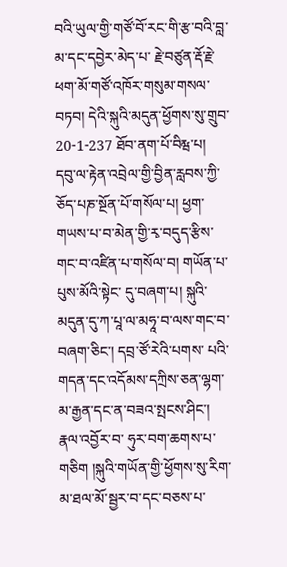བའི་ཡུལ་གྱི་གཙོ་བོ་རང་གི་རྩ་བའི་བླ་མ་དང་དབྱེར་མེད་པ་ རྗེ་བཙུན་རྡོ་རྗེ་ཕག་མོ་གཙོ་འཁོར་གསུམ་གསལ་བཏབ། དེའི་སྐུའི་མདུན་ཕྱོགས་སུ་གྲུབ་ 20-1-237 ཐོབ་ནག་པོ་བིརྺ་པ། དབུ་ལ་རྟེན་འབྲེལ་གྱི་བྱིན་རླབས་ཀྱི་ཅོད་པཎ་སྔོན་པོ་གསོལ་པ། ཕྱག་གཡས་པ་བ་མེན་གྱི་རྭ་བདུད་རྩིས་གང་བ་འཛིན་པ་གསོལ་བ། གཡོན་པ་པུས་མོའི་སྟེང་ དུ་བཞག་པ། སྐུའི་མདུན་དུ་ཀ་པཱ་ལ་མཧཱ་བ་ལས་གང་བ་བཞག་ཅིང་། དབྲ་ཙོ་རེའི་པགས་ པའི་གདན་དང་འདོམས་དཀྲིས་ཅན་ལྷག་མ་རྒྱན་དང་ན་བཟའ་སྤངས་ཤིང་། རྣལ་འབྱོར་བ་ ཧུར་བག་ཆགས་པ་གཅིག །སྐུའི་གཡོན་གྱི་ཕྱོགས་སུ་རིག་མ་ཐལ་མོ་སྦྱར་བ་དང་བཅས་པ་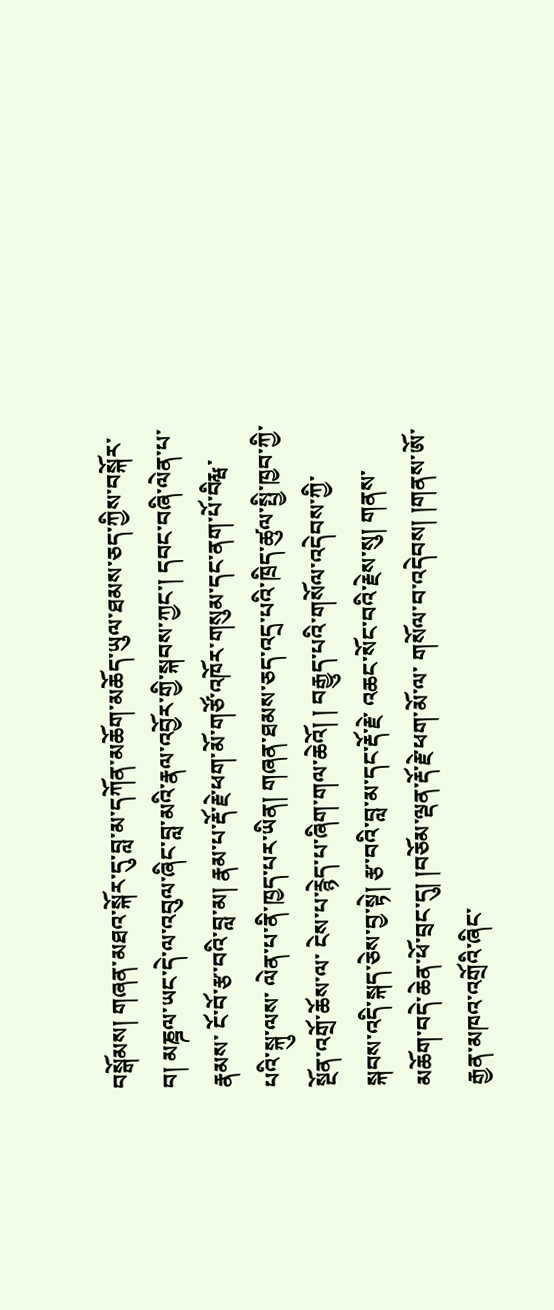བསྒོམས། གཞན་མཐའ་སྐོར་དུ་བླ་མ་དཀོན་མཆོག་མཆོད་ཡུལ་ཐམས་ཅད་ཀྱིས་བསྐོར་བ། མཎྜལ་ཡང་དེ་ལ་འབུལ་ཞིང་བླ་མའི་རྣལ་འབྱོར་གྱི་སྐབས་ཀྱང་། དབང་བཞི་ལེན་པ་རྣམས་ ངོ་བོ་རྩ་བའི་བླ་མ། རྣམ་པ་རྡོ་རྗེ་ཕག་མོ་གཙོ་འཁོར་གསུམ་དང་ནག་པོ་བིརྺ་པའི་སྐུ་ལས་ ལེན་པ་ནི་ཁྱད་པར་ཡིན། གཞན་ཐམས་ཅད་འདྲ་པའི་ཁྲིད་ཚུལ་སྤྱི་ཁྱབ་ཀྱི་སྔོན་འགྲོ་ཆོས་ལ་ ངེས་པ་རྙེད་པ་ཞིག་གལ་ཆེའོ། ། བརྒྱུད་པའི་གསོལ་འདེབས་ཀྱི་སྐབས་འདི་སྐད་ཅེས་བྱ་སྟེ། རྩ་བའི་བླ་མ་དང་རྡོ་རྗེ་ འཆང་སོང་བའི་རྗེས་སུ། གནས་མཆོག་བདེ་ཆེན་ཕོ་བྲང་དུ། །བཅོམ་ལྡན་རྡོ་རྗེ་ཕག་མོ་ལ་ གསོལ་བ་འདེབས། །གནས་ཨོ་རྒྱན་མཁའ་འགྲོའི་ཞིང་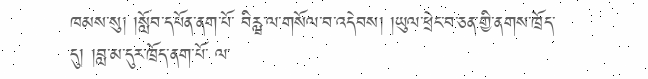ཁམས་སུ། །སློབ་དཔོན་ནག་པོ་ བིརྺ་ལ་གསོལ་བ་འདེབས། །ཡུལ་ཕྲེང་བ་ཅན་གྱི་ནགས་ཁྲོད་དུ། །བླ་མ་དུར་ཁྲོད་ནག་པོ་ ལ་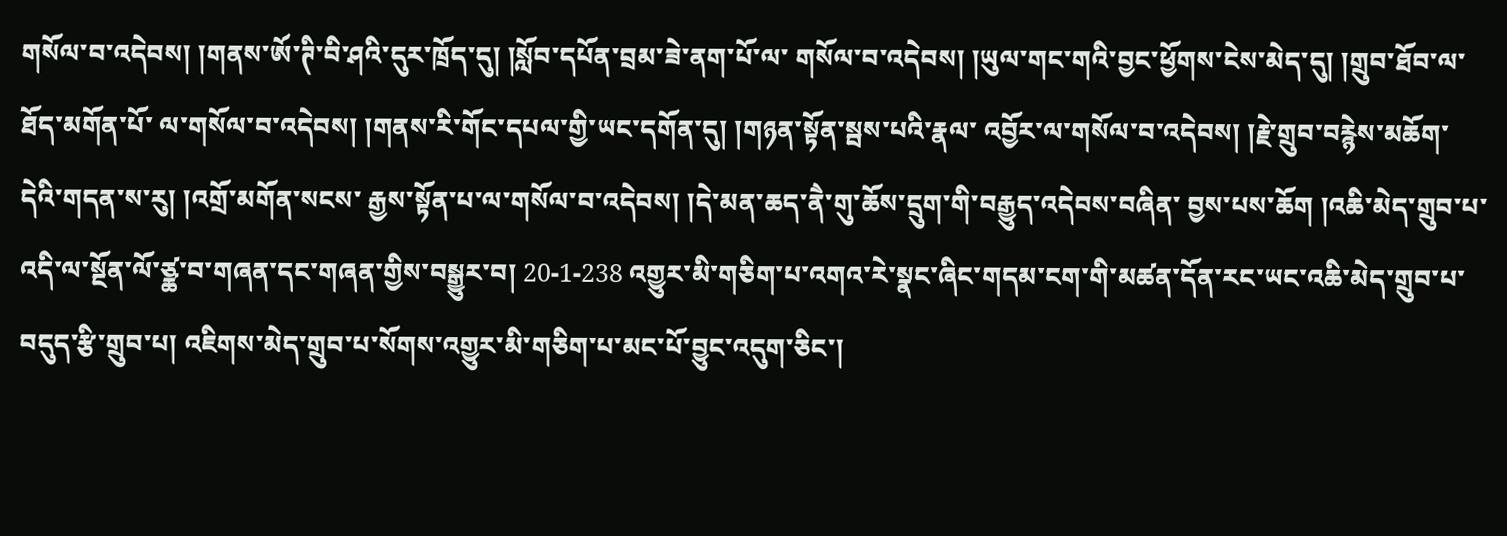གསོལ་བ་འདེབས། །གནས་ཨོ་ཊི་བི་ཤའི་དུར་ཁྲོད་དུ། །སློབ་དཔོན་བྲམ་ཟེ་ནག་པོ་ལ་ གསོལ་བ་འདེབས། །ཡུལ་གང་གའི་བྱང་ཕྱོགས་ངེས་མེད་དུ། །གྲུབ་ཐོབ་ལ་ཐོད་མགོན་པོ་ ལ་གསོལ་བ་འདེབས། །གནས་རི་གོང་དཔལ་གྱི་ཡང་དགོན་དུ། །གཉན་སྟོན་སྦས་པའི་རྣལ་ འབྱོར་ལ་གསོལ་བ་འདེབས། །རྗེ་གྲུབ་བརྙེས་མཆོག་དེའི་གདན་ས་རུ། །འགྲོ་མགོན་སངས་ རྒྱས་སྟོན་པ་ལ་གསོལ་བ་འདེབས། །དེ་མན་ཆད་ནཻ་གུ་ཆོས་དྲུག་གི་བརྒྱུད་འདེབས་བཞིན་ བྱས་པས་ཆོག །འཆི་མེད་གྲུབ་པ་འདི་ལ་སྔོན་ལོ་ཙྪ་བ་གཞན་དང་གཞན་གྱིས་བསྒྱུར་བ། 20-1-238 འགྱུར་མི་གཅིག་པ་འགའ་རེ་སྣང་ཞིང་གདམ་ངག་གི་མཚན་དོན་རང་ཡང་འཆི་མེད་གྲུབ་པ་ བདུད་རྩི་གྲུབ་པ། འཇིགས་མེད་གྲུབ་པ་སོགས་འགྱུར་མི་གཅིག་པ་མང་པོ་བྱུང་འདུག་ཅིང་།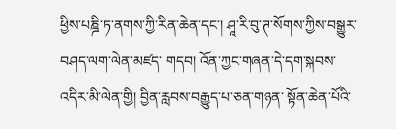ཕྱིས་པཎྜི་ཏ་ནགས་ཀྱི་རིན་ཆེན་དང་། ཤཱ་རི་བུ་ཊ་སོགས་ཀྱིས་བསྒྱུར་བཤད་ལག་ལེན་མཛད་ གདབ། འོན་ཀྱང་གཞན་དེ་དག་སྐབས་འདིར་མི་ལེན་གྱི། བྱིན་རླབས་བརྒྱུད་པ་ཅན་གཉན་ སྟོན་ཆེན་པོའི་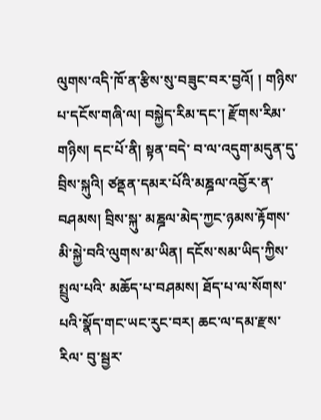ལུགས་འདི་ཁོ་ན་རྩིས་སུ་བཟུང་བར་བྱའོ། ། གཉིས་པ་དངོས་གཞི་ལ། བསྐྱེད་རིམ་དང་། རྫོགས་རིམ་གཉིས། དང་པོ་ནི། སྟན་བདེ་ བ་ལ་འདུག་མདུན་དུ་བྲིས་སྐུའི། ཙནྡན་དམར་པོའི་མཎྜལ་འབྱོར་ན་བཤམས། བྲིས་སྐུ་ མཎྜལ་མེད་ཀྱང་ཉམས་རྟོགས་མི་སྐྱེ་བའི་ལུགས་མ་ཡིན། དངོས་སམ་ཡིད་ཀྱིས་སྤྲུལ་པའི་ མཆོད་པ་བཤམས། ཐོད་པ་ལ་སོགས་པའི་སྣོད་གང་ཡང་རུང་བར། ཆང་ལ་དམ་རྫས་རིལ་ བུ་སྦྱར་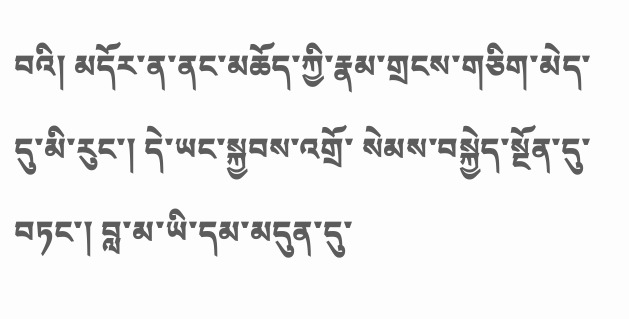བའི། མདོར་ན་ནང་མཆོད་ཀྱི་རྣམ་གྲངས་གཅིག་མེད་དུ་མི་རུང་། དེ་ཡང་སྐྱབས་འགྲོ་ སེམས་བསྐྱེད་སྔོན་དུ་བཏང་། བླ་མ་ཡི་དམ་མདུན་དུ་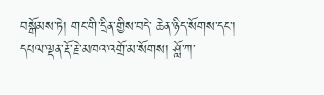བསྒོམས་ཏེ། གང་གི་དྲིན་གྱིས་བདེ་ ཆེན་ཉིད་སོགས་དང་། དཔལ་ལྡན་རྡོ་རྗེ་མཁའ་འགྲོ་མ་སོགས། ཤློ་ཀ་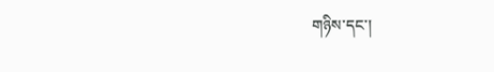གཉིས་དང་།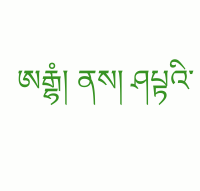ཨརྒྷཾ། ནས། ཤཔྟའི་